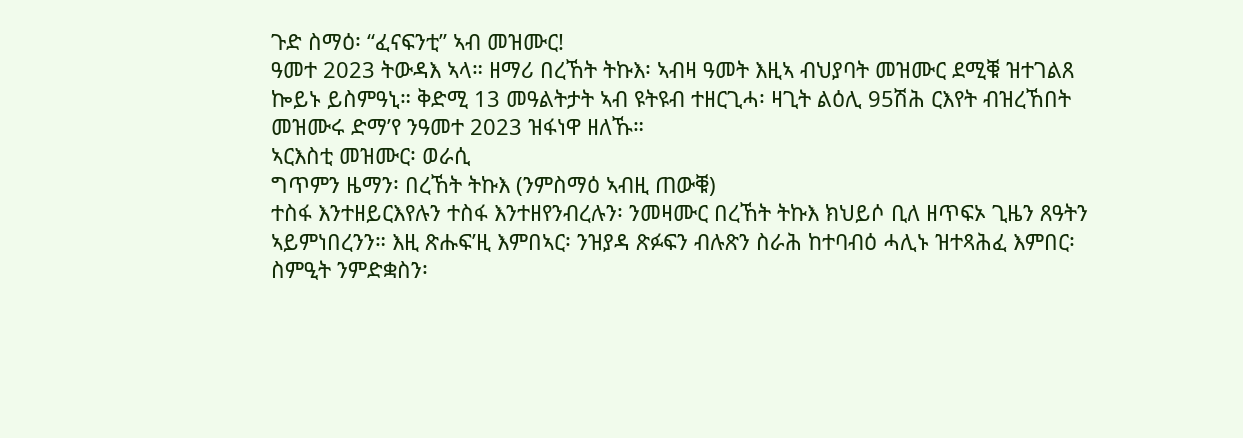ጉድ ስማዕ፡ “ፈናፍንቲ” ኣብ መዝሙር!
ዓመተ 2023 ትውዳእ ኣላ። ዘማሪ በረኸት ትኩእ፡ ኣብዛ ዓመት እዚኣ ብህያባት መዝሙር ደሚቑ ዝተገልጸ ኰይኑ ይስምዓኒ። ቅድሚ 13 መዓልትታት ኣብ ዩትዩብ ተዘርጊሓ፡ ዛጊት ልዕሊ 95ሽሕ ርእየት ብዝረኸበት መዝሙሩ ድማ’የ ንዓመተ 2023 ዝፋነዋ ዘለኹ።
ኣርእስቲ መዝሙር፡ ወራሲ
ግጥምን ዜማን፡ በረኸት ትኩእ (ንምስማዕ ኣብዚ ጠውቑ)
ተስፋ እንተዘይርእየሉን ተስፋ እንተዘየንብረሉን፡ ንመዛሙር በረኸት ትኩእ ክህይሶ ቢለ ዘጥፍኦ ጊዜን ጸዓትን ኣይምነበረንን። እዚ ጽሑፍ’ዚ እምበኣር፡ ንዝያዳ ጽፉፍን ብሉጽን ስራሕ ከተባብዕ ሓሊኑ ዝተጻሕፈ እምበር፡ ስምዒት ንምድቋስን፡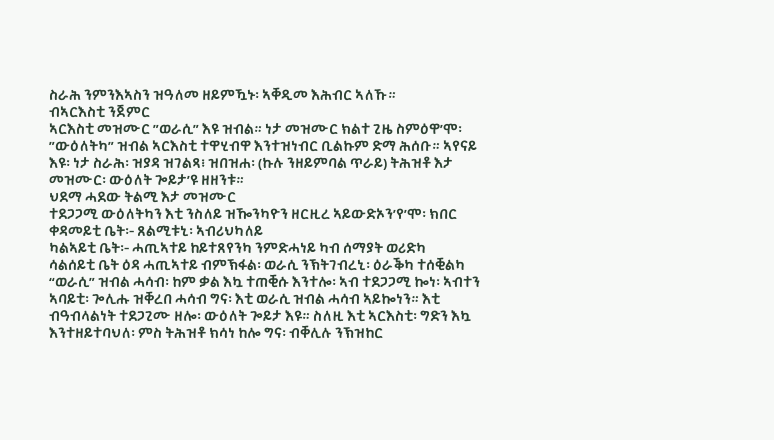ስራሕ ንምንእኣስን ዝዓለመ ዘይምዃኑ፡ ኣቐዲመ እሕብር ኣለኹ።
ብኣርእስቲ ንጀምር
ኣርእስቲ መዝሙር ”ወራሲ” እዩ ዝብል። ነታ መዝሙር ክልተ ጊዜ ስምዕዋ’ሞ፡ ”ውዕለትካ” ዝብል ኣርእስቲ ተዋሂብዋ እንተዝነብር ቢልኩም ድማ ሕሰቡ። ኣየናይ እዩ፡ ነታ ስራሕ፡ ዝያዳ ዝገልጻ፧ ዝበዝሐ፡ (ኩሉ ንዘይምባል ጥራይ) ትሕዝቶ እታ መዝሙር፡ ውዕለት ጐይታ’ዩ ዘዘንቱ።
ህደማ ሓደው ትልሚ እታ መዝሙር
ተደጋጋሚ ውዕለትካን እቲ ንስለይ ዝዀንካዮን ዘርዚረ ኣይውድኦን’የ’ሞ፡ ክበር
ቀዳመይቲ ቤት፡- ጸልሚቱኒ፡ ኣብሪህካለይ
ካልኣይቲ ቤት፡- ሓጢኣተይ ከይተጸየንካ ንምድሓነይ ካብ ሰማያት ወሪድካ
ሳልሰይቲ ቤት ዕዳ ሓጢኣተይ ብምኽፋል፡ ወራሲ ንኽትገብረኒ፡ ዕራቕካ ተሰቒልካ
“ወራሲ” ዝብል ሓሳብ፡ ከም ቃል እኳ ተጠቒሱ እንተሎ፡ ኣብ ተደጋጋሚ ኰነ፡ ኣብተን ኣባይቲ፡ ጐሊሑ ዝቐረበ ሓሳብ ግና፡ እቲ ወራሲ ዝብል ሓሳብ ኣይኰነን። እቲ ብዓብላልነት ተደጋጊሙ ዘሎ፡ ውዕለት ጐይታ እዩ። ስለዚ እቲ ኣርእስቲ፡ ግድን እኳ እንተዘይተባህለ፡ ምስ ትሕዝቶ ክሳነ ከሎ ግና፡ ብቐሊሉ ንኽዝከር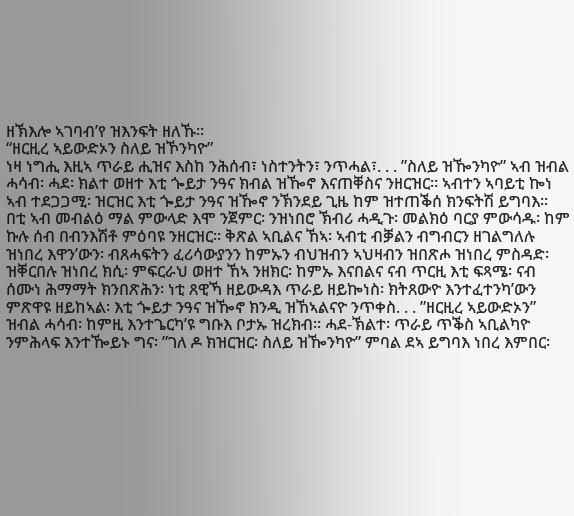ዘኽእሎ ኣገባብ’የ ዝእንፍት ዘለኹ።
“ዘርዚረ ኣይውድኦን ስለይ ዝኾንካዮ”
ነዛ ነግሒ እዚኣ ጥራይ ሒዝና እስከ ንሕሰብ፣ ነስተንትን፣ ንጥሓል፣. . . ”ስለይ ዝዀንካዮ” ኣብ ዝብል ሓሳብ፡ ሓደ፡ ክልተ ወዘተ እቲ ጐይታ ንዓና ክብል ዝዀኖ እናጠቐስና ንዘርዝር። ኣብተን ኣባይቲ ኰነ ኣብ ተደጋጋሚ፡ ዝርዝር እቲ ጐይታ ንዓና ዝዀኖ ንኽንደይ ጊዜ ከም ዝተጠቕሰ ክንፍትሽ ይግባእ።
በቲ ኣብ መብልዕ ማል ምውላድ እሞ ንጀምር፡ ንዝነበሮ ኽብሪ ሓዲጉ፡ መልክዕ ባርያ ምውሳዱ፡ ከም ኩሉ ሰብ በብንእሽቶ ምዕባዩ ንዘርዝር። ቅጽል ኣቢልና ኸኣ፡ ኣብቲ ብቓልን ብግብርን ዘገልግለሉ ዝነበረ እዋን’ውን፡ ብጸሓፍትን ፈሪሳውያንን ከምኡን ብህዝብን ኣህዛብን ዝበጽሖ ዝነበረ ምስዳድ፡ ዝቐርበሉ ዝነበረ ክሲ፡ ምፍርራህ ወዘተ ኸኣ ንዘክር፡ ከምኡ እናበልና ናብ ጥርዚ እቲ ፍጻሜ፡ ናብ ሰሙነ ሕማማት ክንበጽሕን፡ ነቲ ጸዊኻ ዘይውዳእ ጥራይ ዘይኰነስ፡ ክትጸውዮ እንተፈተንካ’ውን ምጽዋዩ ዘይከኣል፡ እቲ ጐይታ ንዓና ዝዀኖ ክንዲ ዝኸኣልናዮ ንጥቀስ. . . ”ዘርዚረ ኣይውድኦን” ዝብል ሓሳብ፡ ከምዚ እንተጌርካ’ዩ ግቡእ ቦታኡ ዝረክብ። ሓደ-ኽልተ፡ ጥራይ ጥቕስ ኣቢልካዮ ንምሕላፍ እንተዀይኑ ግና፡ ”ገለ ዶ ክዝርዝር፡ ስለይ ዝዀንካዮ” ምባል ደኣ ይግባእ ነበረ እምበር፡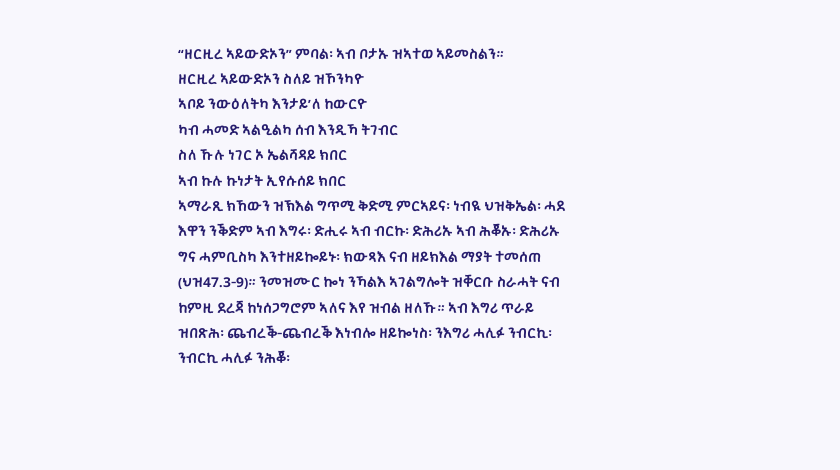“ዘርዚረ ኣይውድኦን” ምባል፡ ኣብ ቦታኡ ዝኣተወ ኣይመስልን።
ዘርዚረ ኣይውድኦን ስለይ ዝኾንካዮ
ኣቦይ ንውዕለትካ እንታይ’ለ ከውርዮ
ካብ ሓመድ ኣልዒልካ ሰብ እንዲኻ ትገብር
ስለ ኹሉ ነገር ኦ ኤልሻዳይ ክበር
ኣብ ኩሉ ኩነታት ኢየሱሰይ ክበር
ኣማራጺ ክኸውን ዝኽእል ግጥሚ ቅድሚ ምርኣይና፡ ነብዪ ህዝቅኤል፡ ሓደ እዋን ንቕድም ኣብ እግሩ፡ ድሒሩ ኣብ ብርኩ፡ ድሕሪኡ ኣብ ሕቖኡ፡ ድሕሪኡ ግና ሓምቢስካ እንተዘይኰይኑ፡ ክውጻእ ናብ ዘይክእል ማያት ተመሰጠ (ህዝ47.3-9)። ንመዝሙር ኰነ ንኻልእ ኣገልግሎት ዝቐርቡ ስራሓት ናብ ከምዚ ደረጃ ከነሰጋግሮም ኣለና እየ ዝብል ዘለኹ። ኣብ እግሪ ጥራይ ዝበጽሕ፡ ጨብረቕ-ጨብረቕ እነብሎ ዘይኰነስ፡ ንእግሪ ሓሊፉ ንብርኪ፡ ንብርኪ ሓሊፉ ንሕቖ፡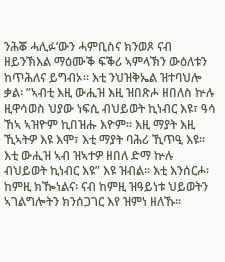ንሕቖ ሓሊፉ’ውን ሓምቢስና ክንወጾ ናብ ዘይንኽእል ማዕሙቕ ፍቕሪ ኣምላኽን ውዕለቱን ከጥሕለና ይግብኦ። እቲ ንህዝቅኤል ዝተባህሎ ቃል፡ ”ኣብቲ እዚ ውሒዝ እዚ ዝበጽሖ ዘበለስ ኵሉ ዚዋሳወስ ህያው ነፍሲ ብህይወት ኪነብር እዩ፣ ዓሳ ኸኣ ኣዝዮም ኪበዝሑ እዮም። እዚ ማያት እዚ ኺኣትዎ እዩ እሞ፣ እቲ ማያት ባሕሪ ኺጥዒ እዩ። እቲ ውሒዝ ኣብ ዝኣተዎ ዘበለ ድማ ኵሉ ብህይወት ኪነብር እዩ” እዩ ዝብል። እቲ እንሰርሖ፡ ከምዚ ክዀነልና፡ ናብ ከምዚ ዝዓይነቱ ህይወትን ኣገልግሎትን ክንሰጋገር እየ ዝምነ ዘለኹ።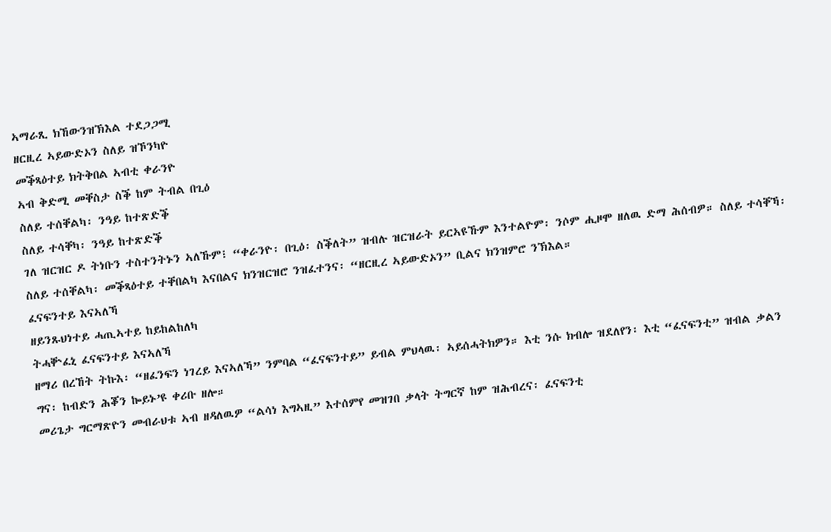ኣማራጺ ክኸውንዝኽእል ተደጋጋሚ
ዘርዚረ ኣይውድኦን ስለይ ዝኾንካዮ
መቕጻዕተይ ክትቅበል ኣብቲ ቀራንዮ
ኣብ ቅድሚ መቐስታ ስቕ ከም ትብል በጊዕ
ስለይ ተሰቐልካ፡ ንዓይ ከተጽድቕ
ስለይ ተሳቐካ፡ ንዓይ ከተጽድቕ
ገለ ዝርዝር ዶ ትነቡን ተስተንትኑን ኣለኹም፧ “ቀራንዮ፡ በጊዕ፡ ስቕለት” ዝብሉ ዝርዝራት ይርኣዩኹም እንተልዮም፡ ንሶም ሒዞሞ ዘለዉ ድማ ሕሰብዎ። ስለይ ተሳቐኻ፡ ስለይ ተሰቐልካ፡ መቕጻዕተይ ተቐበልካ እናበልና ክንዝርዝሮ ንዝፈተንና፡ “ዘርዚረ ኣይውድኦን” ቢልና ክንዝምሮ ንኽእል።
ፈናፍንተይ እናኣለኻ
ዘይንጹህነተይ ሓጢኣተይ ከይከልከለካ
ትሓቝፈኒ ፈናፍንተይ እናኣለኻ
ዘማሪ በረኸት ትኩእ፡ “ዘፈንፍን ነገረይ እናኣለኻ” ንምባል “ፈናፍንተይ” ይብል ምህላዉ፡ ኣይሰሓትክዎን። እቲ ንሱ ክብሎ ዝደለየን፡ እቲ “ፈናፍንቲ” ዝብል ቃልን ግና፡ ከብድን ሕቖን ኰይኑ’ዩ ቀሪቡ ዘሎ።
መሪጌታ ግርማጽዮን መብራህቱ ኣብ ዘዳለዉዎ “ልሳነ እግኣዚ” እተሰምየ መዝገበ ቃላት ትግርኛ ከም ዝሕብረና፡ ፈናፍንቲ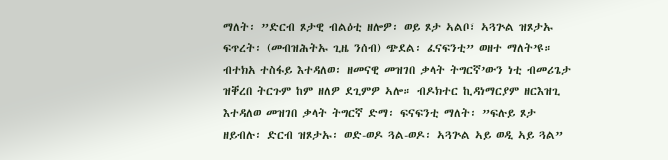ማለት፡ ”ድርብ ጾታዊ ብልዕቲ ዘሎዎ፡ ወይ ጾታ ኣልቦ፣ ኣጓጕል ዝጾታኡ ፍጥረት፡ (መብዝሕትኡ ጊዜ ንሰብ) ጭደል፡ ፈናፍንቲ” ወዘተ ማለት’ዩ። ብተክአ ተስፋይ እተዳለወ፡ ዘመናዊ መዝገበ ቃላት ትግርኛ’ውን ነቲ ብመሪጌታ ዝቐረበ ትርጉም ከም ዘለዎ ደጊምዎ ኣሎ። ብዶክተር ኪዳነማርያም ዘርእዝጊ እተዳለወ መዝገበ ቃላት ትግርኛ ድማ፡ ፍናፍንቲ ማለት፡ ”ፍሉይ ጾታ ዘይብሉ፡ ድርብ ዝጾታኡ፡ ወድ-ወዶ ጓል-ወዶ፡ ኣጓጕል ኣይ ወዲ ኣይ ጓል”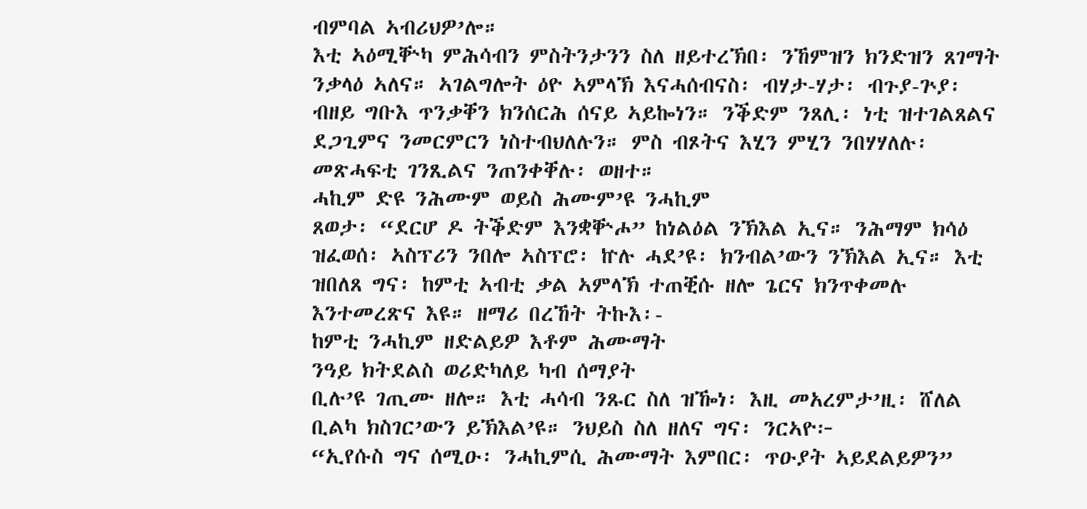ብምባል ኣብሪህዎ’ሎ።
እቲ ኣዕሚቝካ ምሕሳብን ምስትንታንን ስለ ዘይተረኽበ፡ ንኸምዝን ክንድዝን ጸገማት ንቃላዕ ኣለና። ኣገልግሎት ዕዮ ኣምላኽ እናሓሰብናስ፡ ብሃታ-ሃታ፡ ብጉያ-ጕያ፡ ብዘይ ግቡእ ጥንቃቐን ክንሰርሕ ሰናይ ኣይኰነን። ንቕድም ንጸሊ፡ ነቲ ዝተገልጸልና ደጋጊምና ንመርምርን ነስተብህለሉን። ምስ ብጾትና እሂን ምሂን ንበሃሃለሉ፡ መጽሓፍቲ ገንጺልና ንጠንቀቐሉ፡ ወዘተ።
ሓኪም ድዩ ንሕሙም ወይስ ሕሙም’ዩ ንሓኪም
ጸወታ፡ “ደርሆ ዶ ትቕድም እንቋቝሖ” ከነልዕል ንኽእል ኢና። ንሕማም ክሳዕ ዝፈወሰ፡ ኣስፕሪን ንበሎ ኣስፕሮ፡ ኵሉ ሓደ’ዩ፡ ክንብል’ውን ንኽእል ኢና። እቲ ዝበለጸ ግና፡ ከምቲ ኣብቲ ቃል ኣምላኽ ተጠቒሱ ዘሎ ጌርና ክንጥቀመሉ እንተመረጽና እዩ። ዘማሪ በረኸት ትኩእ፡-
ከምቲ ንሓኪም ዘድልይዎ እቶም ሕሙማት
ንዓይ ክትደልስ ወሪድካለይ ካብ ሰማያት
ቢሉ’ዩ ገጢሙ ዘሎ። እቲ ሓሳብ ንጹር ስለ ዝዀነ፡ እዚ መአረምታ’ዚ፡ ሸለል ቢልካ ክስገር’ውን ይኽእል’ዩ። ንህይስ ስለ ዘለና ግና፡ ንርኣዮ፦
“ኢየሱስ ግና ሰሚዑ፡ ንሓኪምሲ ሕሙማት እምበር፡ ጥዑያት ኣይደልይዎን”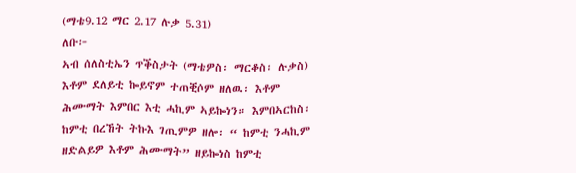(ማቴ9.12 ማር 2.17 ሉቃ 5.31)
ለቡ፦
ኣብ ሰለስቲኤን ጥቕስታት (ማቴዎስ፡ ማርቆስ፡ ሉቃስ) እቶም ደለይቲ ኰይኖም ተጠቒሶም ዘለዉ፡ እቶም ሕሙማት እምበር እቲ ሓኪም ኣይኰነን። እምበኣርከስ፡ ከምቲ በረኸት ትኩእ ገጢምዎ ዘሎ፡ “ ከምቲ ንሓኪም ዘድልይዎ እቶም ሕሙማት” ዘይኰነስ ከምቲ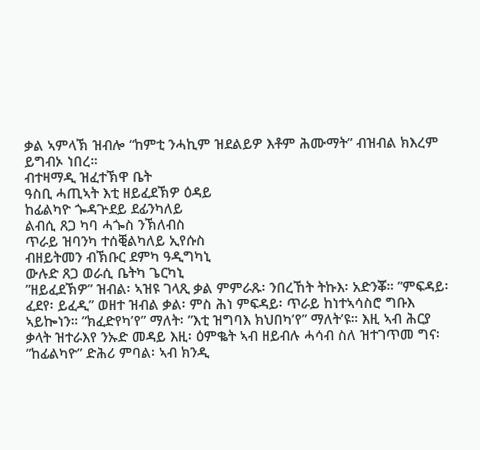ቃል ኣምላኽ ዝብሎ “ከምቲ ንሓኪም ዝደልይዎ እቶም ሕሙማት” ብዝብል ክእረም ይግብኦ ነበረ።
ብተዛማዲ ዝፈተኽዋ ቤት
ዓስቢ ሓጢኣት እቲ ዘይፈደኽዎ ዕዳይ
ከፊልካዮ ጐዳጕደይ ደፊንካለይ
ልብሲ ጸጋ ካባ ሓጐስ ንኽለብስ
ጥራይ ዝባንካ ተሰቒልካለይ ኢየሱስ
ብዘይትመን ብኽቡር ደምካ ዓዲግካኒ
ውሉድ ጸጋ ወራሲ ቤትካ ጌርካኒ
”ዘይፈደኽዎ” ዝብል፡ ኣዝዩ ገላጺ ቃል ምምራጹ፡ ንበረኸት ትኩእ፡ አድንቖ። ”ምፍዳይ፡ ፈደየ፡ ይፈዲ” ወዘተ ዝብል ቃል፡ ምስ ሕነ ምፍዳይ፡ ጥራይ ከነተኣሳስሮ ግቡእ ኣይኰነን። ”ክፈድየካ’የ” ማለት፡ ”እቲ ዝግባእ ክህበካ’የ” ማለት’ዩ። እዚ ኣብ ሕርያ ቃላት ዝተራእየ ንኡድ መዳይ እዚ፡ ዕምቈት ኣብ ዘይብሉ ሓሳብ ስለ ዝተገጥመ ግና፡ ”ከፊልካዮ” ድሕሪ ምባል፡ ኣብ ክንዲ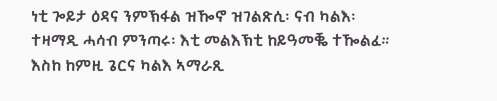ነቲ ጐይታ ዕዳና ንምኽፋል ዝዀኖ ዝገልጽሲ፡ ናብ ካልእ፡ ተዛማዲ ሓሳብ ምንጣሩ፡ እቲ መልእኽቲ ከይዓመቘ ተዀልፈ። እስከ ከምዚ ጌርና ካልእ ኣማራጺ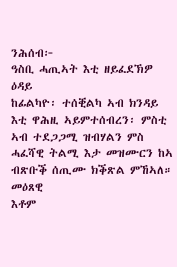ንሕሰብ፦
ዓስቢ ሓጢኣት እቲ ዘይፈደኽዎ ዕዳይ
ከፊልካዮ፡ ተሰቒልካ ኣብ ክንዳይ
እቲ ዋሕዚ ኣይምተሰብረን፡ ምስቲ ኣብ ተደጋጋሚ ዝብሃልን ምስ ሓፈሻዊ ትልሚ እታ መዝሙርን ከኣ ብጽቡቕ ሰጢሙ ክቕጽል ምኸኣለ።
መዕጸዊ
እቶም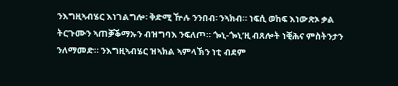ንእግዚኣብሄር እነገልግሎ፡ ቅድሚ ዅሉ ንንበብ፡ ንኣክብ። ነፍሲ ወከፍ እነውጽኦ ቃል ትርጉሙን ኣጠቓቕማኡን ብዝግባእ ንፍለጦ። ጐኒ-ጐኒ’ዚ ብጸሎት ነቒሕና ምስትንታን ንለማመድ። ንእግዚኣብሄር ዝኣክል ኣምላኽን ነቲ ብደም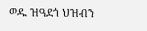ወዱ ዝዓደጎ ህዝብን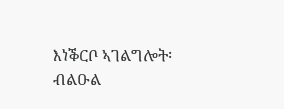እነቕርቦ ኣገልግሎት፡ ብልዑል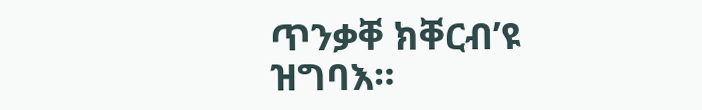ጥንቃቐ ክቐርብ’ዩ ዝግባእ።